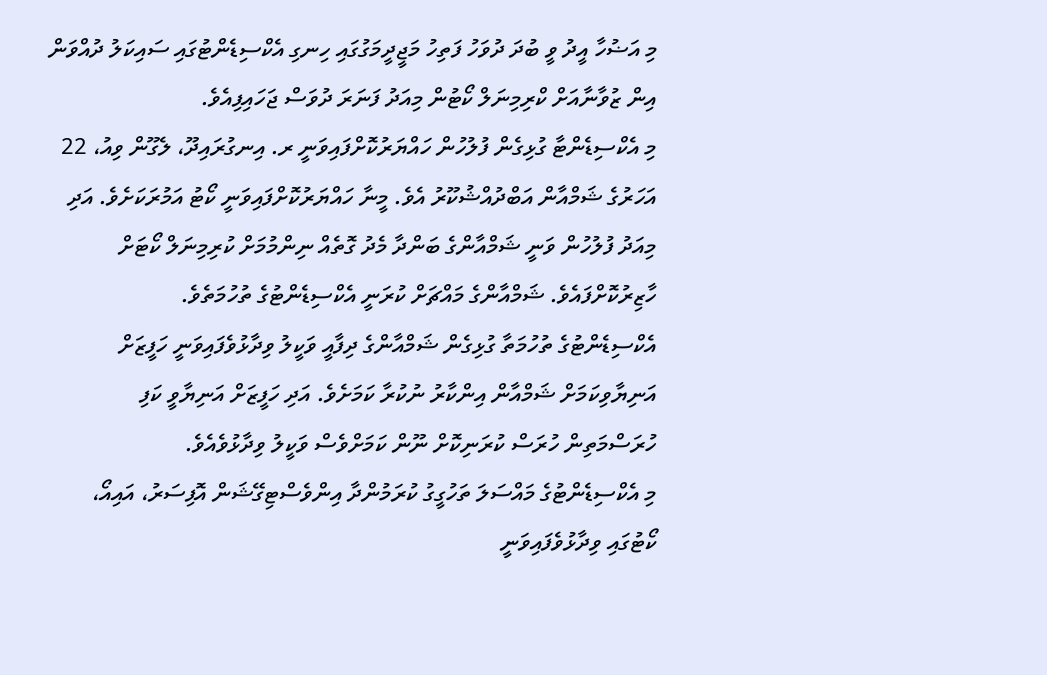މި އަޟުހާ އީދު ވީ ބުދަ ދުވަހު ފަތިހު މަޖީދީމަގުގައި ހިނގި އެކްސިޑެންޓުގައި ސައިކަލު ދުއްވަން އިން ޒުވާނާއަށް ކްރިމިނަލް ކޯޓުން މިއަދު ފަނަރަ ދުވަސް ޖަހައިފިއެވެ.
މި އެކްސިޑެންޓާ ގުޅިގެން ފުލުހުން ހައްޔަރުކޮށްފައިވަނީ ރ. އިނގުރައިދޫ، ލެގޫން ވިއު، 22 އަހަރުގެ ޝަމްއާން އަބްދުއްޝުކޫރު އެވެ. މީނާ ހައްޔަރުކޮށްފައިވަނީ ކޯޓު އަމުރަކަށެވެ. އަދި މިއަދު ފުލުހުން ވަނީ ޝަމްއާންގެ ބަންދާ މެދު ގޮތެއް ނިންމުމަށް ކުރިމިނަލް ކޯޓަށް ހާޒިރުކޮށްފައެވެ. ޝަމްއާންގެ މައްޗަށް ކުރަނީ އެކްސިޑެންޓުގެ ތުހުމަތެވެ.
އެކްސިޑެންޓުގެ ތުހުމަތާ ގުޅިގެން ޝަމްއާންގެ ދިފާއީ ވަކީލު ވިދާޅުވެފައިވަނީ ހަފީޒަށް އަނިޔާވިކަމަށް ޝަމްއާން އިންކާރު ނުކުރާ ކަމަށެވެ. އަދި ހަފީޒަށް އަނިޔާވީ ކަފި ހުރަސްމަތިން ހުރަސް ކުރަނިކޮށް ނޫން ކަމަށްވެސް ވަކީލު ވިދާޅުވެއެވެ.
މި އެކްސިޑެންޓުގެ މައްސަލަ ތަހުގީގު ކުރަމުންދާ އިންވެސްޓިގޭޝަން އޮފިސަރު، އައިއޯ، ކޯޓުގައި ވިދާޅުވެފައިވަނީ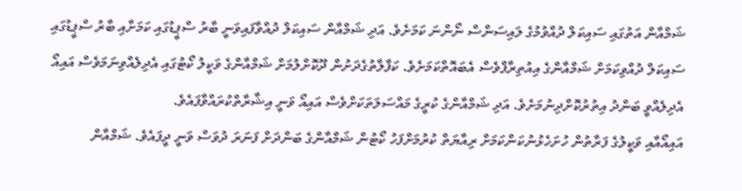ޝަމްއާން އަތުގައި ސައިކަލް ދުއްވުމުގެ ލައިސަންސް ނޯންނަ ކަމަށެވެ. އަދި ޝަމްއާން ސައިކަލް ދުއްވާފައިވަނީ ބާރު ސްޕީޑުގައި ކަމަށާއި ބާރު ސްޕީޑުގައި ސައިކަލް ދުއްވިކަމަށް ޝަމްއާންގެ އިއުތިރާފްވެސް އެބައޮތްކަމަށެވެ. ކަފާލާތުގެދަށުން ދޫކޮށްލުމަށް ޝަމްއާންގެ ވަކީލު ކޯޓުގައި އެދިލެއްވިނަމަވެސް އައިއޯ އެދިލެއްވީ ބަންދު އިތުރުކޮށްދިނުމަށެވެ. އަދި ޝަމްއާންގެ ކުރީގެ މައްސަލަތަކަށްވެސް އައިއޯ ވަނީ އިޝާރާތްކުރައްވާފައެވެ.
އައިއޯއާއި ވަކީލުގެ ފަރާތުން ހުށަހެޅުނުކަންކަމަށް ރިއާޔަތް ކުރުމަށްފަހު ކޯޓުން ޝަމްއާންގެ ބަންދަށް ފަނަރަ ދުވަސް ވަނީ ދީފައެވެ. ޝަމްއާން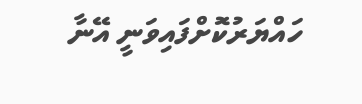ހައްޔަރުކޮށްފައިވަނީ އޭނާ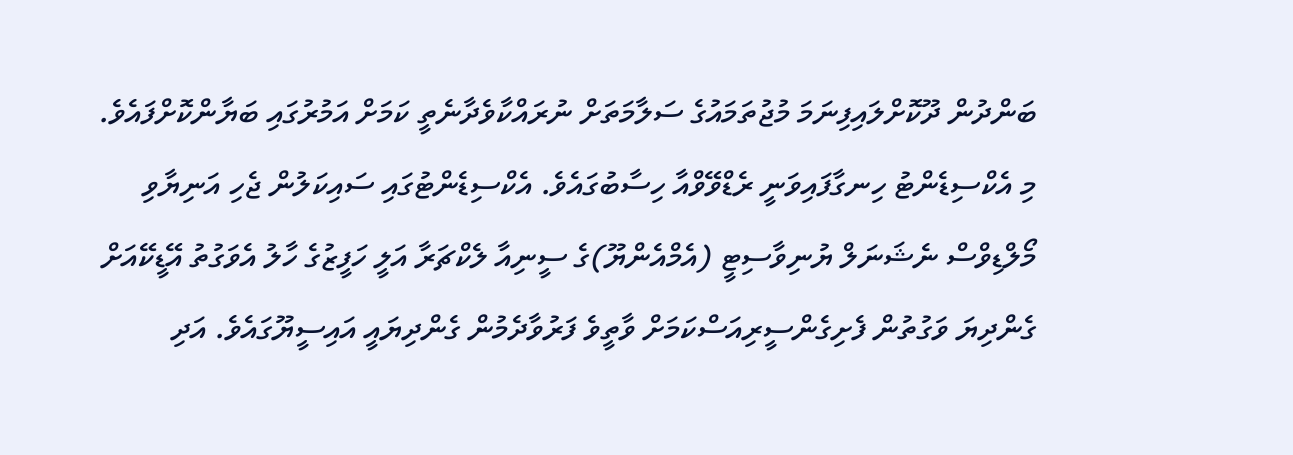ބަންދުން ދޫކޮށްލައިފިނަމަ މުޖުތަމައުގެ ސަލާމަތަށް ނުރައްކާވެދާނެތީ ކަމަށް އަމުރުގައި ބަޔާންކޮށްފައެވެ.
މި އެކްސިޑެންޓު ހިނގާފައިވަނީ ރެޑްވޭވްއާ ހިސާބުގައެވެ. އެކްސިޑެންޓުގައި ސައިކަލުން ޖެހި އަނިޔާވި މޯލްޑިވްސް ނެޝަނަލް ޔުނިވާސިޓީ (އެމްއެންޔޫ)ގެ ސީނިއާ ލެކްޗަރާ އަލީ ހަފީޒުގެ ހާލު އެވަގުތު އޭޑީކޭއަށް ގެންދިޔަ ވަގުތުން ފެށިގެންސީރިއަސްކަމަށް ވާތީވެ ފަރުވާދެމުން ގެންދިޔައީ އައިސީޔޫގައެވެ. އަދި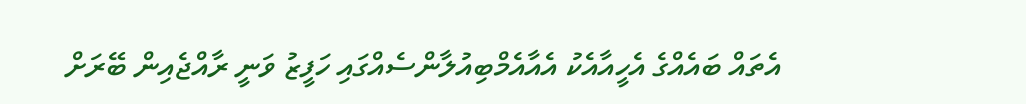އެތައް ބައެއްގެ އެހީއާއެކު އެއާއެމްބިއުލާންސެއްގައި ހަފީޒު ވަނީ ރާއްޖެއިން ބޭރަށް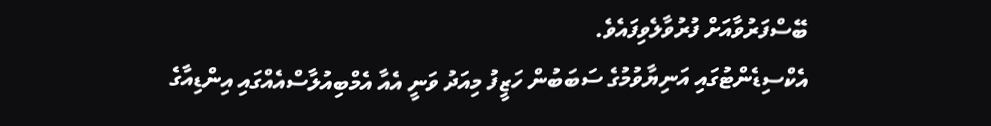ބޭސްފަރުވާއަށް ފުރުވާލެވިފައެވެ.
އެކްސިޑެންޓުގައި އަނިޔާވުމުގެ ސަބަބުން ހަޒީފު މިއަދު ވަނީ އެއާ އެމްބިއުލާސްއެއްގައި އިންޑިއާގެ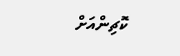ކޮޗިންއަށް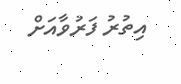އިތުރު ފަރުވާއަށް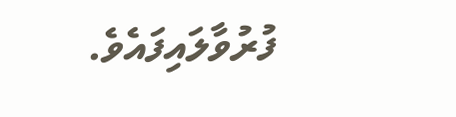ފުރުވާލައިފައެވެ.